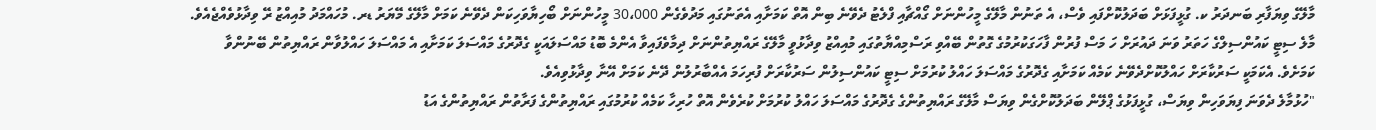މާލޭގެ ވިޔަފާރި ބަނދަރު ކ. ގުޅީފަޅަށް ބަދަލުކޮށްފައި ވެސް، އެ ތަނުން މާލޭގެ މީހުންނަށް ގޯއްޗާއި ފްލެޓު ދެވޭނެ ބިން އޮތް ކަމަށާއި އެތަނުގައި މަދުވެގެން 30،000 މީހުންނަށް ބޯހިޔާވަހިކަން ދެވޭނެ ކަމަށް މާލޭގެ މޭޔަރު ޑރ. މުހައްމަދު މުއިއްޒު ރޭ ވިދާޅުވެއްޖެއެވެ.
މާލެ ސިޓީ ކައުންސިލްގެ ހަތަރު ވަނަ ދައުރަށް ހަ މަސް ފުރުން ފާހަގަކުރުމުގެ ގޮތުން ބޭއްވި ރަސްމިއްޔާތުގައި މުއިއްޒު ވިދާޅުވީ މާލޭގެ ރައްޔިތުންނަށް ދިމާވެފައިވާ އެންމެ ބޮޑު މައްސަލައަކީ ގެދޮރުގެ މައްސަލަ ކަމަށާއި އެ މައްސަލަ ހައްލުވާން ރައްޔިތުން ބޭނުންވާ ކަމަށެވެ. އެކަމަކީ ސަރުކާރަށް ހައްލުކޮށްދެވޭނެ ކަމެއް ކަމަށާއި ގެދޮރުގެ މައްސަލަ ހައްލު ކުރުމަށް ސިޓީ ކައުންސިލުން ސަރުކާރަށް ފުރިހަމަ އެއްބާރުލުން ދޭނެ ކަމަށް އޭނާ ވިދާޅުވިއެވެ.
"ހުޅުމާލެ ދެވަނަ ފިޔަވަހިން ވިޔަސް، ގުޅީފަޅުގެ ޕްލޭން ބަދަލުކޮށްގެން ވިޔަސް މާލޭގެ ރައްޔިތުންގެ ގެދޮރުގެ މައްސަލަ ހައްލު ކުރުމަށް ކުރެވެން އޮތް ހުރިހާ ކަމެއް ކުރުމުގައި ރައްޔިތުންގެ ފަރާތުން ރައްޔިތުންގެ އަޑު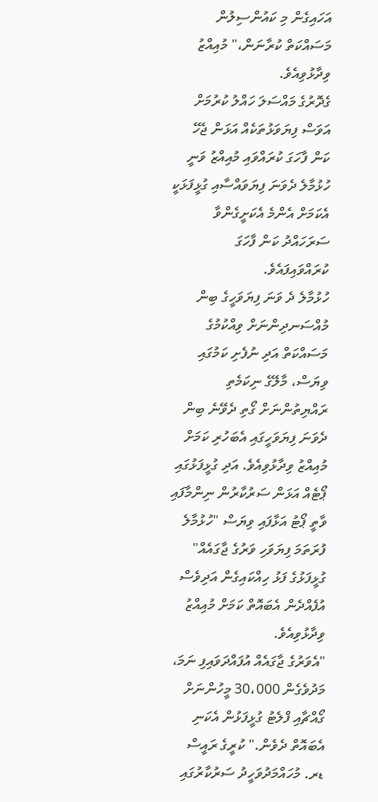އަހައިގެން މި ކައުންސިލުން މަސައްކަތް ކުރާނަން،" މުއިއްޒު ވިދާޅުވިއެވެ.
ގެދޮރުގެ މައްސަލަ ހައްލު ކުރުމަށް އަވަސް ފިޔަވަޅުތަކެއް އަޅަން ޖެހޭ ކަން ފާހަގަ ކުރައްވައި މުއިއްޒު ވަނީ ހުޅުމާލެ ދެވަނަ ފިޔަވައްސާއި ގުޅީފަޅަކީ އެކަމަށް އެންމެ އެކަށީގެންވާ ސަރަހައްދު ކަން ފާހަގަ ކުރައްވައިފައެވެ.
ހުޅުމާލެ ދެ ވަނަ ފިޔަވަހީގެ ބިން މުއްސަނދިންނަށް ވިއްކުމުގެ މަސައްކަތް އަދި ނުފެށި ކަމުގައި ވިޔަސް، މާލޭގެ ނިކަމެތި ރައްޔިތުންނަށް ގޯތި ދެވޭނެ ބިން ދެވަނަ ފިޔަވަހީގައި އެބަހުރި ކަމަށް މުއިއްޒު ވިދާޅުވިއެވެ. އަދި ގުޅީފަޅުގައި ޕޯޓެއް އަޅަން ސަރުކާރުން ނިންމާފައި ވާތީ ޕޯޓު އަޅާފައި ވިޔަސް "ހުޅުމާލެ ފުރަތަމަ ފިޔަވަހި ވަރުގެ ޖާގައެއް" ގުޅީފަޅުގެ ފަޅު ހިއްކައިގެން އަދިވެސް އުފެއްދެން އެބައޮތް ކަމަށް މުއިއްޒު ވިދާޅުވިއެވެ.
"އެވަރުގެ ޖާގައެއް އުފައްދަވައިފި ނަމަ، މަދުވެގެން 30،000 މީހުންނަށް ގޯއްޗާއި ފްލެޓު ގުޅީފަޅުން އެކަނި އެބައޮތް ދެވެން." ކުރީގެ ރައީސް ޑރ. މުހައްމަދުވަހީދު ސަރުކާރުގައި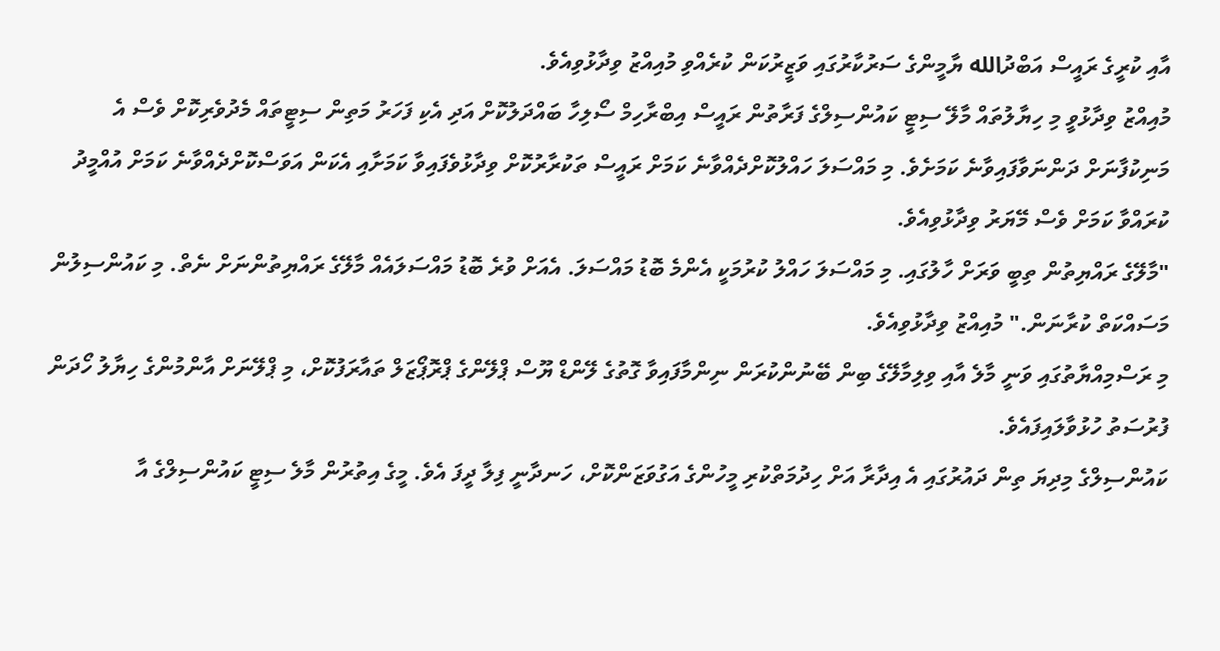އާއި ކުރީގެ ރައީސް އަބްދުالله ޔާމީންގެ ސަރުކާރުގައި ވަޒީރުކަން ކުރެއްވި މުއިއްޒު ވިދާޅުވިއެވެ.
މުއިއްޒު ވިދާޅުވީ މި ހިޔާލުތައް މާލޭ ސިޓީ ކައުންސިލްގެ ފަރާތުން ރައީސް އިބްރާހިމް ސޯލިހާ ބައްދަލުކޮށް އަދި އެކި ފަހަރު މަތިން ސިޓީތައް މެދުވެރިކޮށް ވެސް އެ މަނިކުފާނަށް ދަންނަވާފައިވާނެ ކަމަށެވެ. މި މައްސަލަ ހައްލުކޮށްދެއްވާނެ ކަމަށް ރައީސް ތަކުރާރުކޮށް ވިދާޅުވެފައިވާ ކަމަށާއި އެކަން އަވަސްކޮށްދެއްވާނެ ކަމަށް އުއްމީދު ކުރައްވާ ކަމަށް ވެސް މޭޔަރު ވިދާޅުވިއެވެ.
"މާލޭގެ ރައްޔިތުން ތިބީ ވަރަށް ހާލުގައި. މި މައްސަލަ ހައްލު ކުރުމަކީ އެންމެ ބޮޑު މައްސަލަ. އެއަށް ވުރެ ބޮޑު މައްސަލައެއް މާލޭގެ ރައްޔިތުންނަށް ނެތް. މި ކައުންސިލުން މަސައްކަތް ކުރާނަން." މުއިއްޒު ވިދާޅުވިއެވެ.
މި ރަސްމިއްޔާތުގައި ވަނީ މާލެ އާއި ވިލިމާލޭގެ ބިން ބޭނުންކުރަން ނިންމާފައިވާ ގޮތުގެ ލޭންޑް ޔޫސް ޕްލޭންގެ ޕްރޮޕޯޒަލް ތައާރަފުކޮށް، މި ޕްލޭނަށް އާންމުންގެ ހިޔާލު ހޯދަން ފުރުސަތު ހުޅުވާލައިފައެވެ.
ކައުންސިލްގެ މިދިޔަ ތިން ދައުރުގައި އެ އިދާރާ އަށް ހިދުމަތްކުރި މީހުންގެ އަގުވަޒަންކޮށް، ހަނދާނީ ފިލާ ދީފަ އެވެ. މީގެ އިތުރުން މާލެ ސިޓީ ކައުންސިލްގެ އާ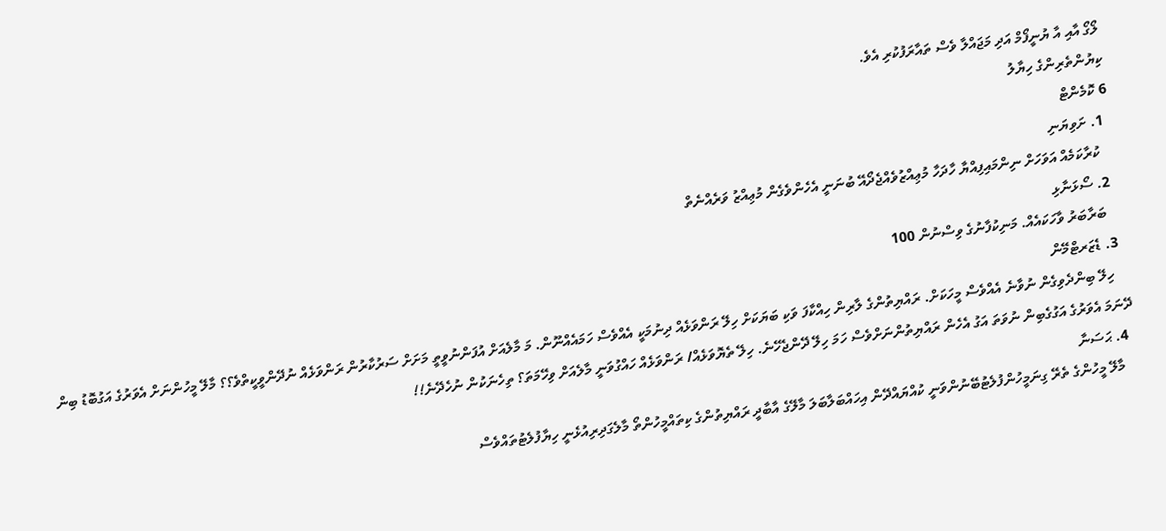ލޯގޯ އާއި އާ ޔުނީފޯމް އަދި މަޖައްލާ ވެސް ތައާރަފުކުރި އެވެ.
ކިޔުންތެރިންގެ ހިޔާލު
6 ކޮމެންޓް
  1. ށަވިޔަނި
    ކުރާކަމެއް އަވަހަށް ނިންމައިފިއްޔާ ހާދަހާ މުޢިއްޒުވެއްޖެދޯއޭ ބުނަނީ އެހެންވެގެން މުޢިއްޒު ވަރެއްނެތް
  2. ސޯޅަނާޅި
    ބަރާބަރު ވާހަކައެއް. މަނިކުފާނުގެ ވިސްނުން 100
  3. ޑެޒަރޓްމޭން
    ހިލޭ ބިންދެވިގެން ނުވާނެ އެއްވެސް މީހަކަށް. ރައްޔިތުންގެ ލާރިން ހިއްކާފަ ވަކި ބަޔަކަށް ހިލޭ ރަންވަޅެއް ދިނުމަކީ އެއްވެސް ހަމައެއްނޫން. މަ މާލެއަށް އުފަންނުވީތީ މަށަށް ސަރުކާރުން ރަންވަޅެއް ނުދޭންވީކީތްވެ؟؟ މާލޭ މީހުންނަށް އެވަރުގެ އަގުބޮޑު ބިން ދޭނަމަ އެވަރުގެ އަގުގެބިން ނުވަތަ އަގު އެހެން ރައްޔިތުންނަށްވެސް ހަމަ ހިލޭ ދޭންޖެހޭނެ. ހިލޭ ތެޔޮވަޅެއް/ ރަންވަޅެއް ހައްގުވަނީ މާލެއަށް ވިހޭމަތަ؟ ތިހެނަކުން ނުހެދޭނެ!!
  4. ޙަސަނާ
    މާލޭ މީހުންގެ ތެރޭ ގިނަމީހުންފުލެޓުބޭނުންވަނީ ކުއްޔައްދޭން އިހައްބަލާބަލަ މާލޭގެ އާބާދީ ރައްޔިތުންގެ ކިތައްމީހުންތޯ މާލެގަދިރިއުޅެނީ ހިޔާފުލެޓުތައްވެސް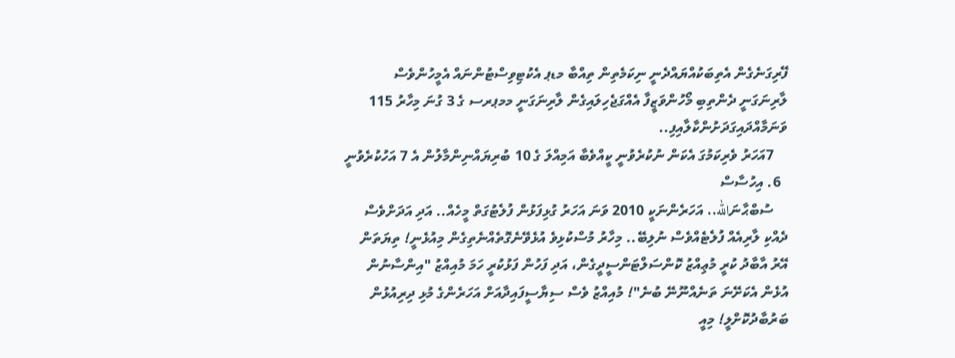ފޭރިގަނެގެން އެތިބަކުއްޔައްދެނީ ނިކަމެތިން ތިއްބާ މޑޕ އެކުޓިވިސްޓުންނައް އެމީހުންވެސް ލާރިނަގަނީ ދެންތިބި މޯހުންވަޒީފާ އެއްގަޖެހިލައިގެން ލާރިނަގަނީ މމޕރސ ގެ 3 ގުނަ މިހާރު 115 ވަނަމާއްދައިގަދަށުންކާލާއިފި..
    7އަހަރު ވެރިކަމުގަ އެކަން ނުކުރެވުނީ ކީއްވެބާ އަމިއްލަ ގެ 10 ބުރިޔައްނިންމާލުން އެ 7 އަހުކުރެވުނީ
  6. އިހުސާސް
    ސުބްޙާނަالله.. އަހަރެންނަކީ 2010 ވަނަ އަހަރު ގުޅިފަޅުން ފުލެޓުގަތް މީހެއް.. އަދި އަދަށްވެސް ދެއްކި ލާރިއެއް ފުލެޓެއްވެސް ނުލިބޭ.. މިހާރު މުސްކުޅިވެ އުޅެވޭނެގޮތެއްނެތިގެން މިއުޅެނީ! ތިޔަތަން އޭރު އާބާދު ކުރީ މުޢިއްޒު ކޮންސަލްޓަންސީދީގެން، އަދި ފަހުން ފަޅުކުރީ ހަމަ މުއިއްޒު "އިންސާނުން އުޅެން އެކަށޭނަ ތަނެއްނޫނޭ ބުނެ"! މުއިއްޒު ވެސް ސިޔާސީފައިދާއަށް އަހަރެންގެ މުޅި ދިރިއުޅުން ބަރުބާދުކޮށްލީ! މިއީ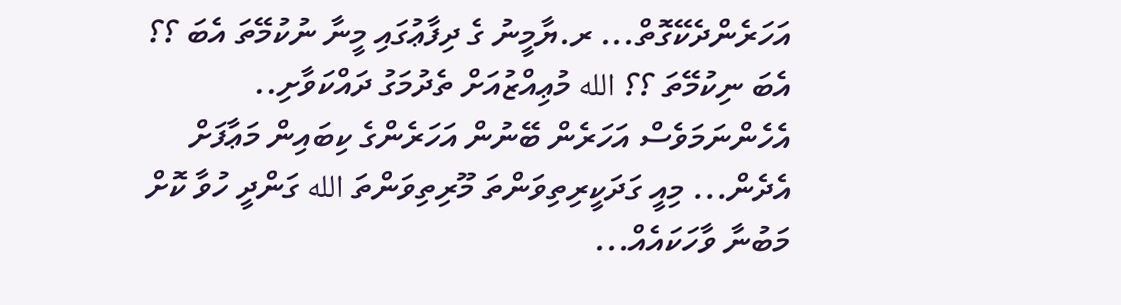އަހަރެންދެކޭގޮތް... ރ.ޔާމީނު ގެ ދިފާޢުގައި މީނާ ނުކުމޭތަ އެބަ ؟؟ އެބަ ނިކުމޭތަ ؟؟ الله މުޢިއްޒުއަށް ތެދުމަގު ދައްކަވާށި.. އެހެންނަމަވެސް އަހަރެން ބޭނުން އަހަރެންގެ ކިބައިން މަޢާފަށް އެދެން... މިއީ ގަދަކީރިތިވަންތަ މޫރިތިވަންތަ الله ގަންދީ ހުވާ ކޮށް މަބުނާ ވާހަކައެއް...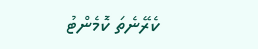ކެރޭނެތަ ކޮމެންޓު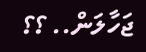ޖަހާލަން.. ؟؟